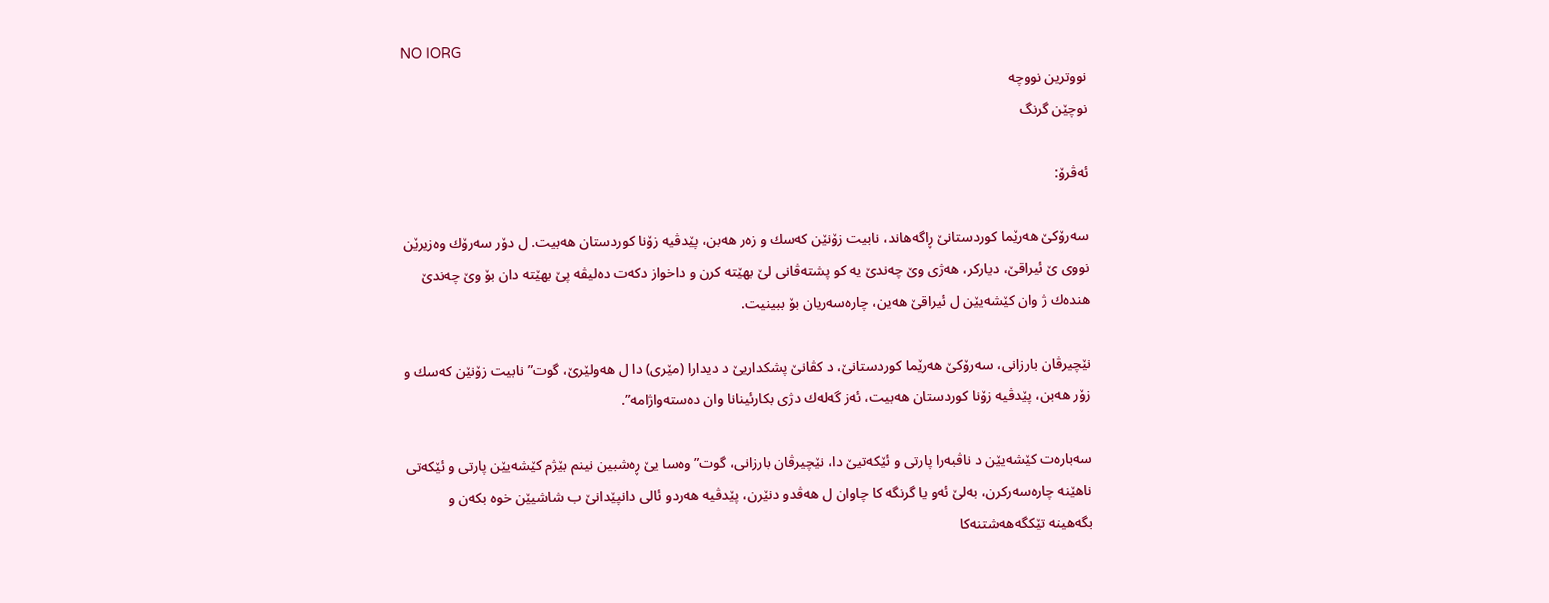NO IORG
نووترين نووچه
نوچێن گرنگ

ئه‌ڤرۆ:

سه‌رۆكێ هه‌رێما كوردستانێ ڕاگه‌هاند، نابیت زۆنێن كه‌سك و زه‌ر هه‌بن، پێدڤیه‌ زۆنا كوردستان هه‌بیت. ل دۆر سه‌رۆك وه‌زیرێن نووی ێ ئیراقێ، دیاركر، هه‌ژی وێ چه‌ندێ یه‌ كو پشته‌ڤانی لێ بهێته‌ كرن و داخواز دكه‌ت ده‌لیڤه‌ پێ بهێته‌ دان بۆ وێ چه‌ندێ هنده‌ك ژ وان كێشه‌یێن ل ئیراقێ هه‌ین، چاره‌سه‌ریان بۆ ببینیت.

نێچیرڤان بارزانی، سه‌رۆكێ هه‌رێما كوردستانێ، د كڤانێ پشكداریێ د دیدارا (مێری) دا ل هه‌ولێرێ، گوت” نابیت زۆنێن كه‌سك و زۆر هه‌بن، پێدڤیه‌ زۆنا كوردستان هه‌بیت، ئه‌ز گه‌له‌ك دژی بكارئینانا وان ده‌سته‌واژامه‌”.

سه‌باره‌ت كێشه‌یێن د ناڤبه‌را پارتی و ئێكه‌تیێ دا، نێچیرڤان بارزانی، گوت” وه‌سا یێ ڕه‌شبین نینم بێژم كێشه‌یێن پارتی و ئێكه‌تی ناهێنه‌ چاره‌سه‌ركرن، به‌لێ ئه‌و یا گرنگه‌ كا چاوان ل هه‌ڤدو دنێرن، پێدڤیه‌ هه‌ردو ئالی دانپێدانێ ب شاشیێن خوه‌ بكه‌ن و بگه‌هینه‌ تێكگه‌هه‌شتنه‌كا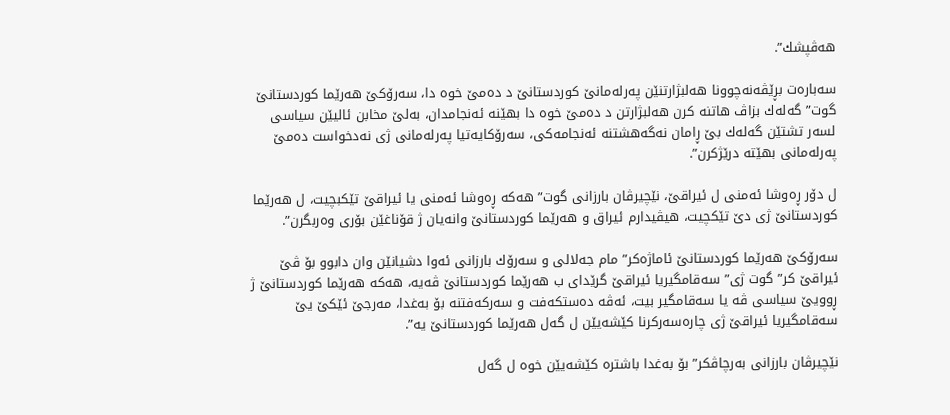هه‌ڤپشك”.

سه‌باره‌ت بڕێڤه‌نه‌چوونا هه‌لبژارتنێن په‌رله‌مانێ كوردستانێ د ده‌مێ خوه‌ دا، سه‌رۆكێ هه‌رێما كوردستانێ گوت” گه‌له‌ك بزاڤ هاتنه‌ كرن هه‌لبژارتن د ده‌مێ خوه‌ دا بهێنه‌ ئه‌نجامدان، به‌لێ مخابن ئالیێن سیاسی لسه‌ر تشتێن گه‌له‌ك بێ ڕامان نه‌گه‌هشتنه‌ ئه‌نجامه‌كی، سه‌رۆكایه‌تیا په‌رله‌مانی ژی نه‌دخواست ده‌مێ په‌رله‌مانی بهێته‌ درێژكرن”.

ل دۆر ڕه‌وشا ئه‌منی ل ئیراقێ، نێچیرڤان بارزانی گوت” هه‌كه‌ ڕه‌وشا ئه‌منی یا ئیراقێ تێكبچیت، ل هه‌رێما كوردستانێ ژی دێ تێكچیت، هیڤیدارم ئیراق و هه‌رێما كوردستانێ وانه‌یان ژ قۆناغێن بۆری وه‌ربگرن”.

سه‌رۆكێ هه‌رێما كوردستانێ ئاماژه‌كر” مام جه‌لالی و سه‌رۆك بارزانی ئه‌وا دشیانێن وان دابوو بۆ ڤێ ئیراقێ كر” گوت ژی” سه‌قامگیریا ئیراقێ گرێدای ب هه‌رێما كوردستانێ ڤه‌یه‌، هه‌كه‌ هه‌رێما كوردستانێ ژ ڕوویێ سیاسی ڤه‌ یا سه‌قامگیر بیت، ئه‌ڤه‌ ده‌ستكه‌فت و سه‌ركه‌فتنه‌ بۆ به‌غدا، مه‌رجێ ئێكێ یێ سه‌قامگیریا ئیراقێ ژی چاره‌سه‌ركرنا كێشه‌یێن ل گه‌ل هه‌رێما كوردستانێ یه‌”.

نێچیرڤان بارزانی به‌رچاڤكر” بۆ به‌غدا باشتره‌ كێشه‌یێن خوه‌ ل گه‌ل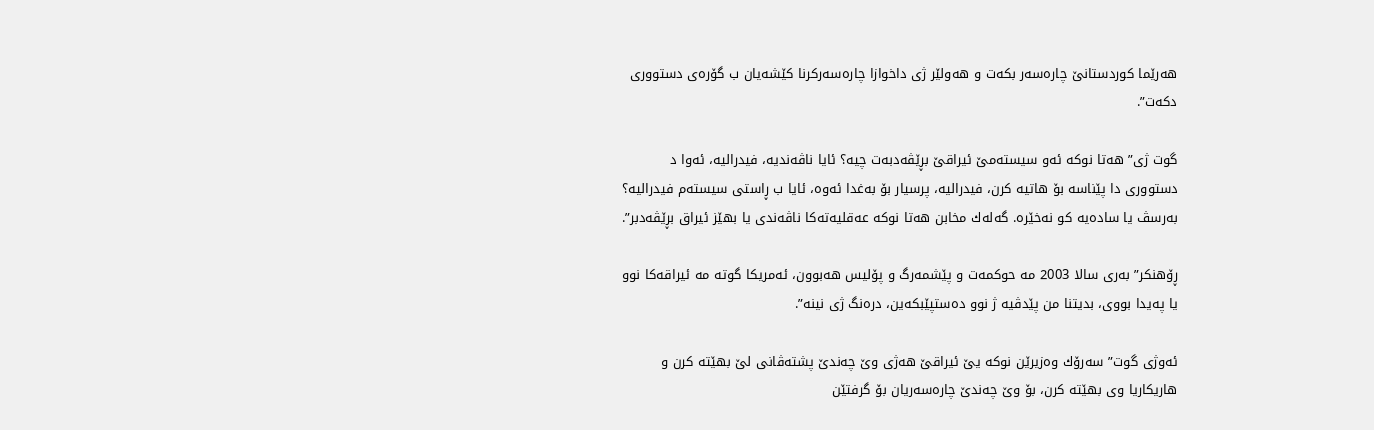هه‌رێما كوردستانێ چاره‌سه‌ر بكه‌ت و هه‌ولێر ژی داخوازا چاره‌سه‌ركرنا كێشه‌یان ب گۆره‌ی دستووری دكه‌ت”.

گوت ژی” هه‌تا نوكه‌ ئه‌و سیسته‌مێ ئیراقێ بڕێڤه‌دبه‌ت چیه‌؟ ئایا ناڤه‌ندیه‌، فیدرالیه‌، ئه‌وا د دستووری دا پێناسه‌ بۆ هاتیه‌ كرن، فیدرالیه‌، پرسیار بۆ به‌غدا ئه‌وه‌، ئایا ب ڕاستی سیسته‌م فیدرالیه‌؟ به‌رسڤ یا ساده‌یه‌ كو نه‌خێره‌. گه‌له‌ك مخابن هه‌تا نوكه‌ عه‌قلیه‌ته‌كا ناڤه‌ندی یا بهێز ئیراق بڕێڤه‌دبر”.

ڕۆهنكر” به‌ری سالا 2003 مه‌ حوكمه‌ت و پێشمه‌رگ و پۆلیس هه‌بوون، ئه‌مریكا گوته‌ مه‌ ئیراقه‌كا نوو یا په‌یدا بووی، بدیتنا من پێدڤیه‌ ژ نوو ده‌ستپێبكه‌ین، دره‌نگ ژی نینه‌”.

ئه‌وژی گوت” سه‌رۆك وه‌زیرێن نوكه‌ یێ ئیراقێ هه‌ژی وێ چه‌ندێ پشته‌ڤانی لێ بهێته‌ كرن و هاریكاریا وی بهێته‌ كرن، بۆ وێ چه‌ندێ چاره‌سه‌ریان بۆ گرفتێن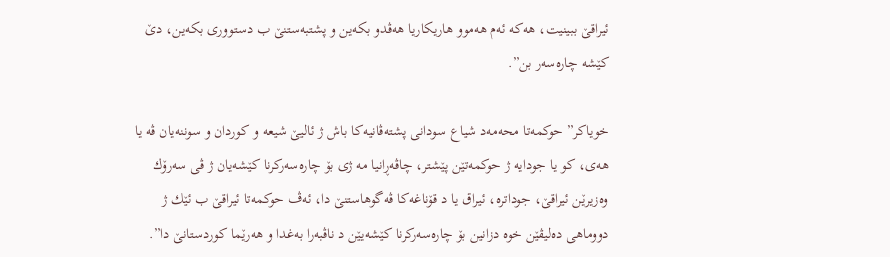ئیراقێ ببینیت، هه‌كه‌ ئه‌م هه‌موو هاریكاریا هه‌ڤدو بكه‌ین و پشتبه‌ستنێ ب دستووری بكه‌ین، دێ كێشه‌ چاره‌سه‌ر بن”.

خویاكر” حوكمه‌تا محه‌مه‌د شیاع سودانی پشته‌ڤانیه‌كا باش ژ ئالیێ شیعه‌ و كوردان و سوننه‌یان ڤه‌ یا هه‌ی، كو یا جودایه‌ ژ حوكمه‌تێن پێشتر، چاڤه‌ڕانیا مه‌ ژی بۆ چاره‌سه‌ركرنا كێشه‌یان ژ ڤی سه‌رۆك وه‌زیرێن ئیراقێ، جوداتره‌، ئیراق یا د قۆناغه‌كا ڤه‌گوهاستنێ دا، ئه‌ڤ حوكمه‌تا ئیراقێ ب ئێك ژ دووماهی ده‌لیڤێن خوه‌ دزانین بۆ چاره‌سه‌ركرنا كێشه‌یێن د ناڤبه‌را به‌غدا و هه‌رێما كوردستانێ دا”.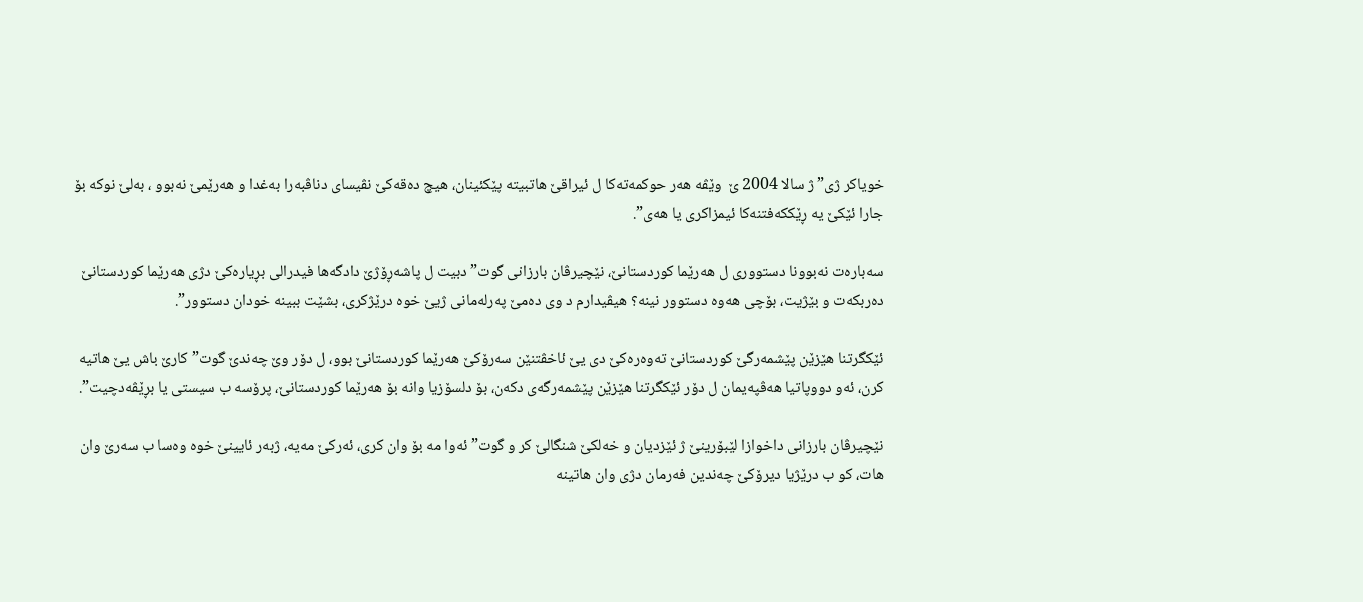خویاكر ژی” ژ سالا 2004 ێ  وێڤه‌ هه‌ر حوكمه‌ته‌كا ل ئیراقێ هاتبیته‌ پێكئینان، هیچ ده‌قه‌كێ نڤیسای دناڤبه‌را به‌غدا و هه‌رێمێ نه‌بوو ، به‌لێ نوكه‌ بۆ جارا ئێكێ یه‌ ڕێككه‌فتنه‌كا ئیمزاكری یا هه‌ی”.

سه‌باره‌ت نه‌بوونا دستووری ل هه‌رێما كوردستانێ، نێچیرڤان بارزانی گوت” دبیت ل پاشه‌ڕۆژێ دادگه‌ها فیدرالی بڕیاره‌كێ دژی هه‌رێما كوردستانێ ده‌ربكه‌ت و بێژیت، بۆچی هه‌وه‌ دستوور نینه‌؟ هیڤیدارم د وی ده‌مێ په‌رله‌مانی ژیێ خوه‌ درێژكری، بشێت ببینه‌ خودان دستوور”.

ئێكگرتنا هێزێن پێشمه‌رگێ كوردستانێ ته‌وه‌ره‌كێ دی یێ ئاخڤتنێن سه‌رۆكێ هه‌رێما كوردستانێ بوو، ل دۆر وێ چه‌ندێ گوت” كارێ باش یێ هاتیه‌ كرن، ئه‌و دووپاتیا هه‌ڤپه‌یمان ل دۆر ئێكگرتنا هێزێن پێشمه‌رگه‌ی دكه‌ن، بۆ دلسۆزیا وانه‌ بۆ هه‌رێما كوردستانێ، پرۆسه‌ ب سیستی یا بڕێڤه‌دچیت”.

نێچیرڤان بارزانی داخوازا لێبۆرینێ ژ ئێزدیان و خه‌لكێ شنگالێ كر و گوت” ئه‌وا مه‌ بۆ وان كری، ئه‌ركێ مه‌یه‌، ژبه‌ر ئایینێ خوه‌ وه‌سا ب سه‌رێ وان هات، كو ب درێژیا دیرۆكێ چه‌ندین فه‌رمان دژی وان هاتینه‌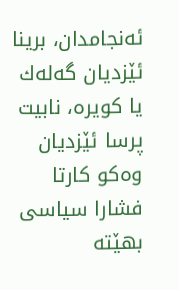ئه‌نجامدان، برینا ئێزدیان گه‌له‌ك یا كویره‌، نابیت پرسا ئێزدیان وه‌كو كارتا فشارا سیاسی بهێته‌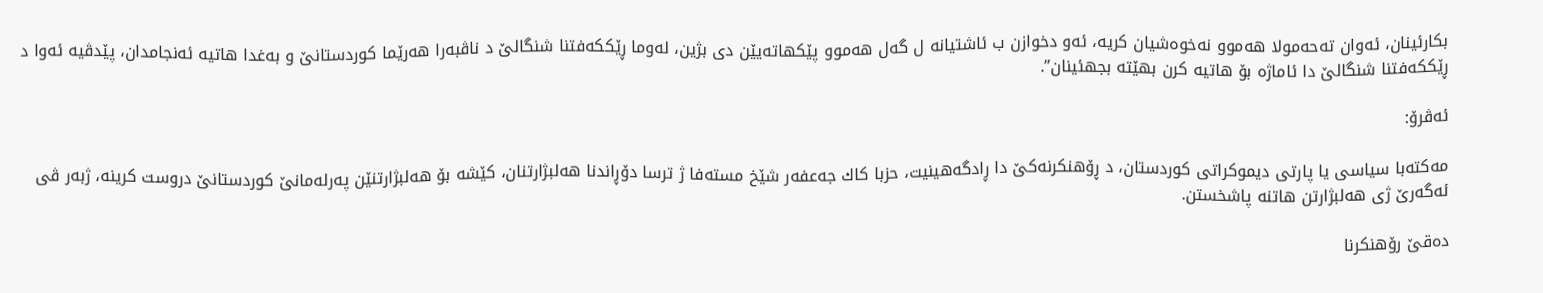بكارئینان، ئه‌وان ته‌حه‌مولا هه‌موو نه‌خوه‌شیان كریه‌، ئه‌و دخوازن ب ئاشتیانه‌ ل گه‌ل هه‌موو پێكهاته‌یێن دی بژین، له‌وما ڕێككه‌فتنا شنگالێ د ناڤبه‌را هه‌رێما كوردستانێ و به‌غدا هاتیه‌ ئه‌نجامدان، پێدڤیه‌ ئه‌وا د ڕێككه‌فتنا شنگالێ دا ئاماژه‌ بۆ هاتیه‌ كرن بهێته‌ بجهئینان”.

ئه‌ڤرۆ:

مه‌كته‌با سیاسی یا پارتی دیموكراتی كوردستان، د ڕۆهنكرنه‌كێ‌ دا ڕادگه‌هینیت، حزبا كاك جه‌عفه‌ر شێخ مسته‌فا ژ ترسا دۆڕاندنا هه‌لبژارتنان، كێشه‌ بۆ هه‌لبژارتنێن په‌رله‌مانێ كوردستانێ‌ دروست كرینه‌، ژبه‌ر ڤی ئه‌گه‌رێ‌ ژی هه‌لبژارتن هاتنه‌ پاشخستن.

ده‌قێ رۆهنكرنا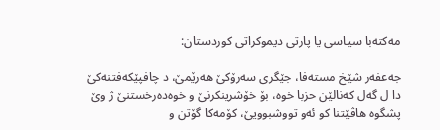مه‌كته‌با سیاسی یا پارتی دیموكراتی كوردستان:

جه‌عفه‌ر شێخ مسته‌فا، جێگری سه‌رۆكێ هه‌رێمێ‌، د چافپێكه‌فتنه‌كێ دا ل گه‌ل كه‌نالێن حزبا خوه‌، بۆ خۆشرینكرنێ‌ و خوه‌ده‌رخستنێ ژ وێ‌ پشگوه هاڤێتنا كو ئه‌و تووشبوویێ‌، كۆمه‌كا گۆتن و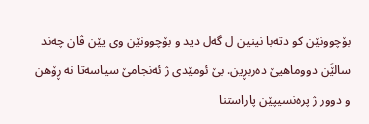بۆچوونێن كو دته‌با نینین ل گه‌ل دید و بۆچوونێن وی یێن ڤان چه‌ند سالێَن دووماهیێ ده‌ربڕین. بێ ئومێدی ژ ئه‌نجامێ سیاسه‌تا نه‌ ڕۆهن و دوور ژ پره‌نسیپێن پاراستنا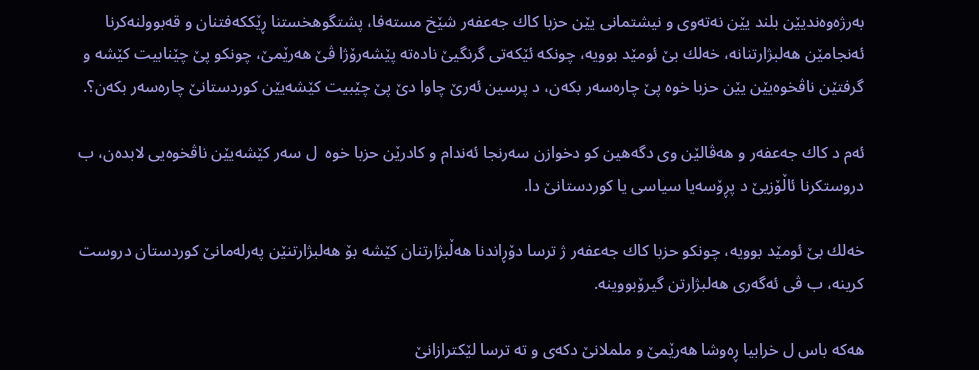به‌رژه‌وه‌ندیێن بلند یێن نه‌ته‌وی و نیشتمانی یێن حزبا كاك جه‌عفه‌ر شێخ مسته‌فا، پشتگوهخستنا ڕێككه‌فتنان و قه‌بوولنه‌كرنا ئه‌نجامێن هه‌لبژارتنانه‌، خه‌لك بێ ئومێد بوویه‌، چونكه‌ ئێكه‌تی گرنگیێ‌ ناده‌ته‌ پێشه‌رۆژا ڤێ‌ هه‌رێمێ‌، چونكو پێ چێنابیت كێشه‌ و گرفتێن ناڤخوه‌یێن یێن حزبا خوه‌ پێ چاره‌سه‌ر بكه‌ن، د پرسین ئه‌رێ چاوا دێ‌ پێ چێبیت كێشه‌یێن كوردستانێ‌ چاره‌سه‌ر بكه‌ن؟.

ئه‌م د كاك جه‌عفه‌ر و هه‌ڤالێن وی دگه‌هین كو دخوازن سه‌رنجا ئه‌ندام و كادرێن حزبا خوه‌  ل سه‌ر كێشه‌یێن ناڤخوه‌یی لابده‌ن، ب دروستكرنا ئاڵۆزیێ د پڕۆسه‌یا سیاسی یا كوردستانێ‌ دا.

خه‌لك بێ ئومێد بوویه‌، چونكو حزبا كاك جه‌عفه‌ر ژ ترسا دۆڕاندنا هه‌ڵبژارتنان كێشه‌ بۆ هه‌لبژارتنێن په‌رله‌مانێ كوردستان دروست كرینه‌، ب ڤی ئه‌گه‌ری هه‌لبژارتن گیرۆبووینه‌.

هه‌كه‌ باس ل خرابیا ڕه‌وشا هه‌رێمێ‌ و ململانێ دكه‌ی و ته‌ ترسا لێكترازانێ‌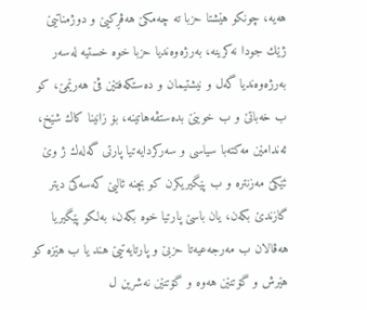هه‌یه‌، چونكو هێشتا حزبا ته‌ چه‌مكێ هه‌ڤڕكیێ و دوژمناتیێ ژێك جودا نه‌كرینه‌، به‌رژه‌وه‌ندیا حزبا خوه‌ خستیه‌ له‌سه‌ر به‌رژه‌وه‌ندیا گه‌ل و نیشتیمان و ده‌ستكه‌فتێن ڤێ‌ هه‌رێمێ‌، كو ب خه‌باتێ‌ و ب خوینێ‌ بده‌ستڤه‌هاتینه‌، بۆ زانینا كاك شێخ، ئه‌ندامێن مه‌كته‌با سیاسی و سه‌ركردایه‌تیا پارتی گه‌له‌ك ژ وێ‌ ئێكێ‌ مه‌زنتره‌ و ب پێگیریكرن كو بچنه‌ ئالیێ كه‌سه‌كێ دیتر گازندێ بكه‌ن، یان باسێ پارتیا خوه‌ بكه‌ن، به‌لكو پێگیریا هه‌ڤالان ب مه‌رجه‌عیه‌تا حزبێ‌ و پارتایه‌تیێ هند یا ب هێزه‌ كو هێرش و گۆتنێن هه‌وه‌ و گۆتنێن نه‌شرین ل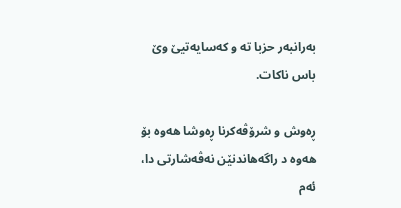به‌رانبه‌ر حزبا ته‌ و كه‌سایه‌تیێ وێ‌ باس ناكات.

ڕه‌وش و شرۆڤه‌كرنا ڕه‌وشا هه‌وه‌ بۆ هه‌وه‌ د راگه‌هاندنێن نه‌ڤه‌شارتی دا، ئه‌م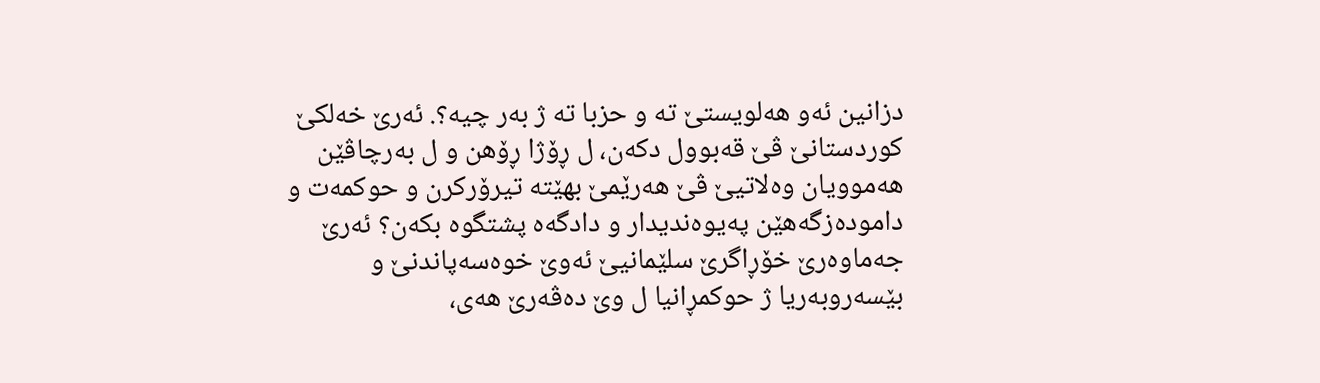دزانین ئه‌و هه‌لویستێ‌ ته‌ و حزبا ته‌ ژ به‌ر چیه‌؟. ئه‌رێ خه‌لكێ كوردستانێ‌ ڤێ‌ قه‌بوول دكه‌ن، ل ڕۆژا ڕۆهن و ل به‌رچاڤێن هه‌موویان وه‌لاتیێ ڤێ‌ هه‌رێمێ‌ بهێته‌ تیرۆركرن و حوكمه‌ت و داموده‌زگه‌هێن په‌یوه‌ندیدار و دادگه‌ه پشتگوه بكه‌ن؟ ئه‌رێ جه‌ماوه‌رێ خۆڕاگرێ سلێمانیێ ئه‌وێ‌ خوه‌سه‌پاندنێ‌ و بێسه‌روبه‌ریا ژ حوكمڕانیا ل وێ‌ ده‌ڤه‌رێ‌ هه‌ی،‌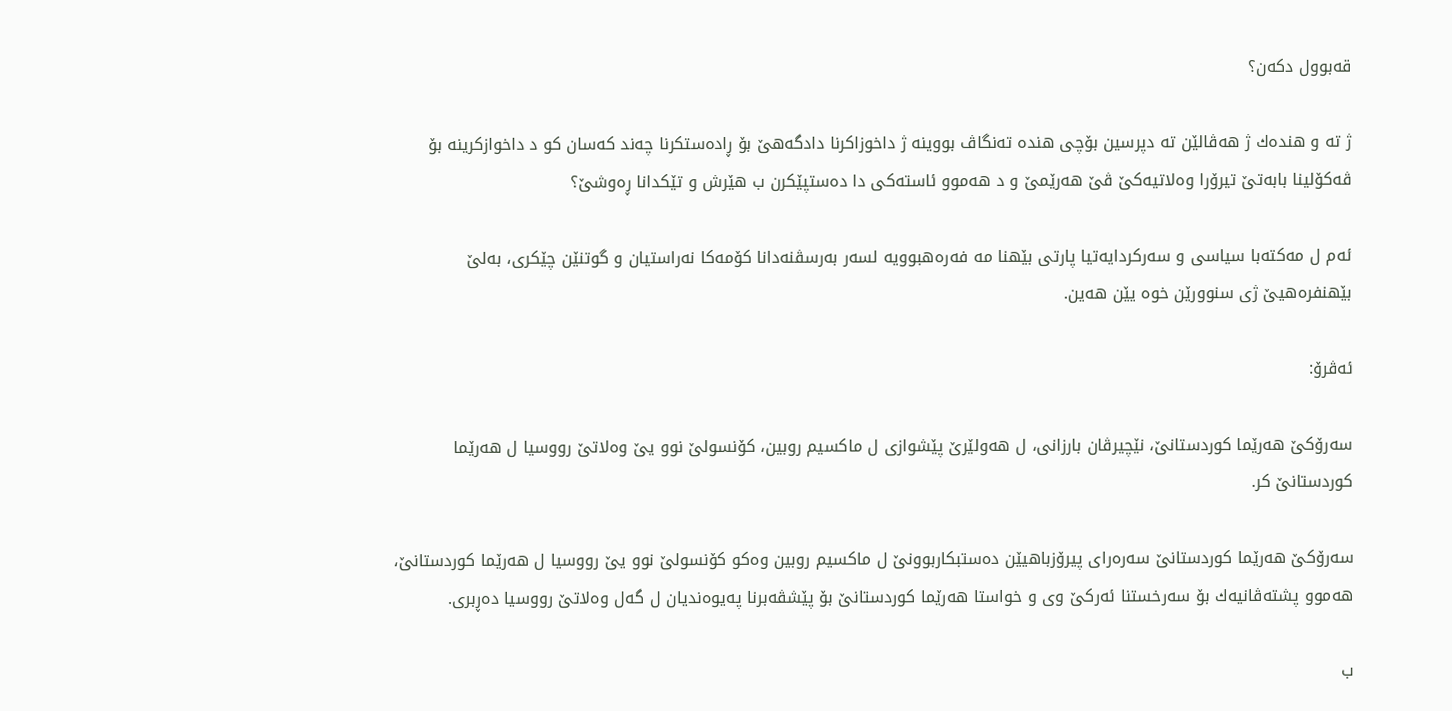قه‌بوول دكه‌ن؟

ژ ته‌ و هنده‌ك ژ هه‌ڤالێن ته‌ دپرسین بۆچی هنده‌ ته‌نگاڤ بووینه‌ ژ داخوزاكرنا دادگه‌هێ‌ بۆ ڕاده‌ستكرنا چه‌ند كه‌سان كو د داخوازكرینه‌ بۆ ڤه‌كۆلینا بابه‌تێ تیرۆرا وه‌لاتیه‌كێ ڤێ‌ هه‌رێمێ‌ و د هه‌موو ئاسته‌كی دا ده‌ستپێكرن ب هێرش و تێكدانا ڕه‌وشێ؟

ئه‌م ل مه‌كته‌با سیاسی و سه‌ركردایه‌تیا پارتی بێهنا مه‌ فه‌ره‌هبوویه‌ لسه‌ر به‌رسڤنه‌دانا كۆمه‌كا نه‌راستیان و گوتنێن چێكری، به‌لێ‌ بێهنفره‌هیێ‌ ژی سنوورێن خوه‌ یێن هه‌ین.

ئه‌ڤرۆ:

سه‌رۆكێ هه‌رێما كوردستانێ، نێچیرڤان بارزانی، ل هه‌ولێرێ پێشوازی ل ماكسیم روبین، كۆنسولێ نوو یێ وه‌لاتێ رووسیا ل هه‌رێما كوردستانێ كر.

سه‌رۆكێ هه‌رێما كوردستانێ سه‌ره‌رای پیرۆزباهیێن ده‌ستبكاربوونێ ل ماكسیم روبین وه‌كو كۆنسولێ نوو یێ رووسیا ل هه‌رێما كوردستانێ، هه‌موو پشته‌ڤانیه‌ك بۆ سه‌رخستنا ئه‌ركێ وی و خواستا هه‌رێما كوردستانێ بۆ پێشڤه‌برنا په‌یوه‌ندیان ل گه‌ل وه‌لاتێ رووسیا ده‌ڕبری.

ب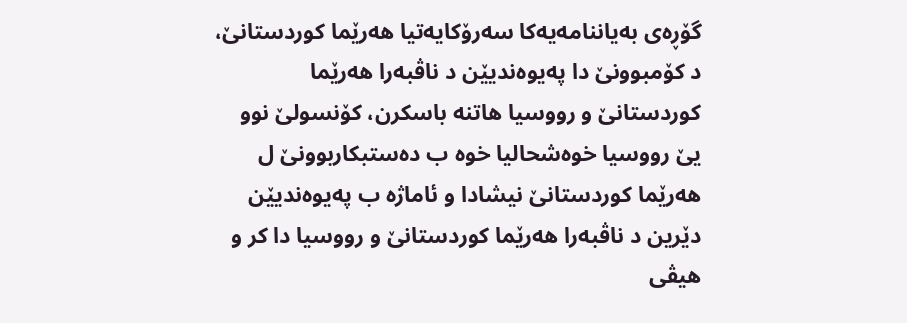گۆڕه‌ی به‌یاننامه‌یه‌كا سه‌رۆكایه‌تیا هه‌رێما كوردستانێ، د كۆمبوونێ دا په‌یوه‌ندیێن د ناڤبه‌را هه‌رێما كوردستانێ و رووسیا هاتنه‌ باسكرن، كۆنسولێ نوو یێ رووسیا خوه‌شحالیا خوه‌ ب ده‌ستبكاربوونێ ل هه‌رێما كوردستانێ نیشادا و ئاماژه‌ ب په‌یوه‌ندیێن دێرین د ناڤبه‌را هه‌رێما كوردستانێ و رووسیا دا كر و هیڤی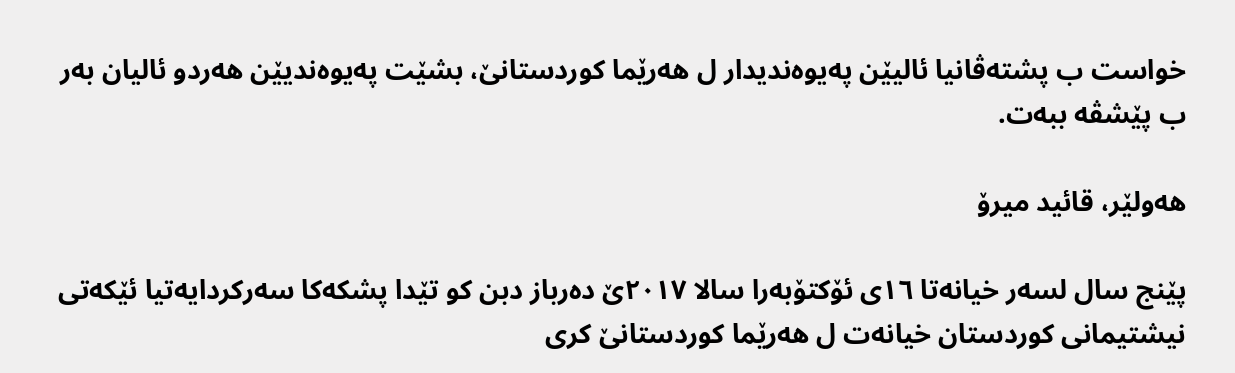خواست ب پشته‌ڤانیا ئالیێن په‌یوه‌ندیدار ل هه‌رێما كوردستانێ، بشێت په‌یوه‌ندیێن هه‌ردو ئالیان به‌ر ب پێشڤه‌ ببه‌ت.

هه‌ولێر، قائید میرۆ

پێنج سال لسه‌ر خیانه‌تا ١٦ی ئۆكتۆبه‌را سالا ٢٠١٧ێ ده‌رباز دبن كو تێدا پشكه‌كا سه‌ركردایه‌تیا ئێكه‌تی نیشتیمانی كوردستان خیانه‌ت ل هه‌رێما كوردستانێ كری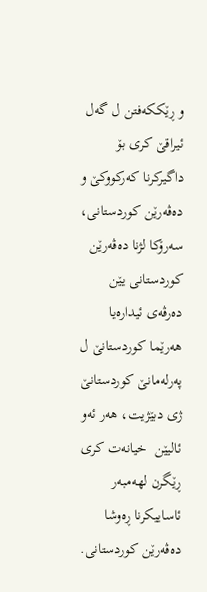و ڕێككه‌فتن ل گه‌ل ئیراقێ كری بۆ داگیركرنا كه‌ركووكێ و ده‌ڤه‌رێن كوردستانی، سه‌رۆكا لژنا ده‌ڤه‌رێن كوردستانی یێن ده‌رڤه‌ی ئیداره‌یا هه‌رێما كوردستانێ ل په‌رله‌مانێ كوردستانێ ژی دبێژیت، هه‌ر ئه‌و ئالیێن  خیانه‌ت كری ڕێگرن لهه‌مبه‌ر ئاساییكرنا ڕه‌وشا ده‌ڤه‌رێن كوردستانی.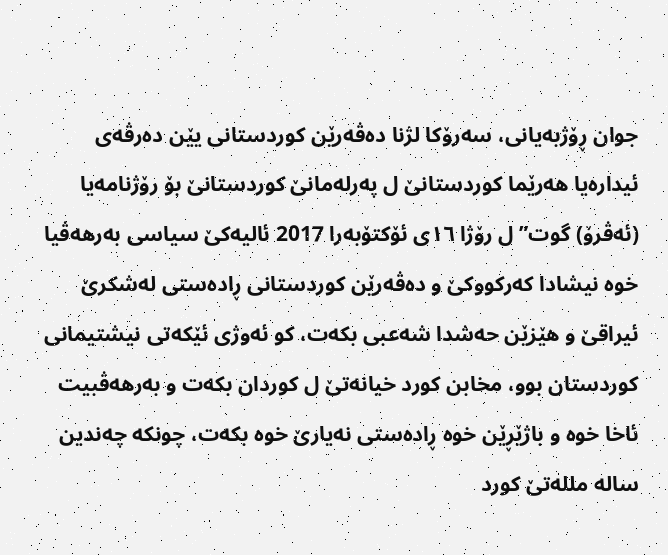جوان ڕۆژبه‌یانی، سه‌رۆكا لژنا ده‌ڤه‌رێن كوردستانی یێن ده‌رڤه‌ی ئیداره‌یا هه‌رێما كوردستانێ ل په‌رله‌مانێ كوردستانێ بۆ رۆژنامه‌یا (ئه‌ڤرۆ) گوت” ل رۆژا ١٦ی ئۆكتۆبه‌را 2017 ئالیه‌كێ سیاسی به‌رهه‌ڤیا خوه‌ نیشادا كه‌ركووكێ و ده‌ڤه‌رێن كوردستانی ڕاده‌ستی له‌شكرێ ئیراقێ و هێزێن حه‌شدا شه‌عبی بكه‌ت، كو ئه‌وژی ئێكه‌تی نیشتیمانی كوردستان بوو، مخابن كورد خیانه‌تێ ل كوردان بكه‌ت و به‌رهه‌ڤبیت ئاخا خوه‌ و باژێڕێن خوه‌ ڕاده‌ستی نه‌یارێ خوه‌ بكه‌ت، چونكه‌ چه‌ندین ساله‌ ملله‌تێ كورد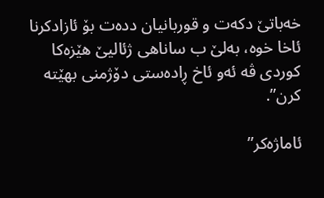خه‌باتێ دكه‌ت و قوربانیان دده‌ت بۆ ئازادكرنا ئاخا خوه‌، به‌لێ ب ساناهی ژئالیێ هێزه‌كا كوردی ڤه‌ ئه‌و ئاخ ڕاده‌ستی دۆژمنی بهێته‌ كرن”.

ئاماژه‌كر”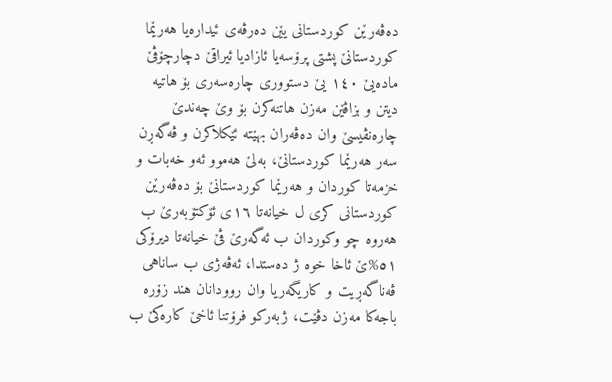ده‌ڤه‌رێن كوردستانی یێن ده‌رڤه‌ی ئیداره‌یا هه‌رێما كوردستانێ پشتی پرۆسه‌یا ئازادیا ئیراقێ دچارچۆڤێ ماده‌یێ ١٤٠ یێ دستووری چاره‌سه‌ری بۆ هاتیه‌ دیتن و بزاڤێن مه‌زن هاتنه‌كرن بۆ وێ چه‌ندێ چاره‌نڤیسێ وان ده‌ڤه‌ران بهێته‌ ئێكلاكرن و ڤه‌گه‌ڕن سه‌ر هه‌رێما كوردستانێ، به‌لێ هه‌موو ئه‌و خه‌بات و خزمه‌تا كوردان و هه‌رێما كوردستانێ بۆ ده‌ڤه‌رێن كوردستانی كری ل خیانه‌تا ١٦ی ئۆكتۆبه‌رێ ب هه‌روه‌ چو وكوردان ب ئه‌گه‌رێ ڤێ خیانه‌تا دیرۆكی ٥١%ێ ئاخا خوه‌ ژ ده‌ستدا، ئه‌ڤه‌ژی ب ساناهی ڤه‌ناگه‌ڕیت و كاریگه‌ریا وان روودانان هند زۆره‌ باجه‌كا مه‌زن دڤێت، ژبه‌ركو فرۆتنا ئاخێ كاره‌كێ ب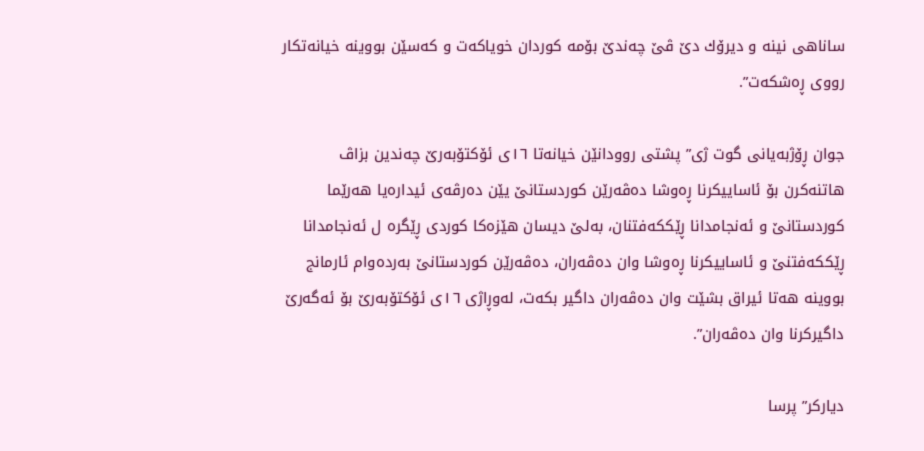ساناهی نینه‌ و دیرۆك دێ ڤێ چه‌ندێ بۆمه‌ كوردان خویاكه‌ت و كه‌سێن بووینه‌ خیانه‌تكار رووی ڕه‌شكه‌ت”.

جوان ڕۆژبه‌یانی گوت ژی” پشتی روودانێن خیانه‌تا ١٦ی ئۆكتۆبه‌رێ چه‌ندین بزاڤ هاتنه‌كرن بۆ ئاساییكرنا ڕه‌وشا ده‌ڤه‌رێن كوردستانێ یێن ده‌رڤه‌ی ئیداره‌یا هه‌رێما كوردستانێ و ئه‌نجامدانا ڕێككه‌فتنان، به‌لێ دیسان هێزه‌كا كوردی ڕێگره‌ ل ئه‌نجامدانا ڕێككه‌فتنێ و ئاساییكرنا ڕه‌وشا وان ده‌ڤه‌ران، ده‌ڤه‌رێن كوردستانێ به‌رده‌وام ئارمانج بووینه‌ هه‌تا ئیراق بشێت وان ده‌ڤه‌ران داگیر بكه‌ت، له‌وڕاژی ١٦ی ئۆكتۆبه‌رێ بۆ ئه‌گه‌رێ داگیركرنا وان ده‌ڤه‌ران”.

دیاركر” پرسا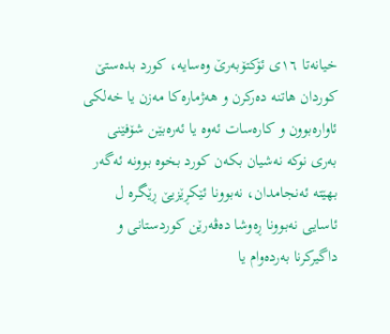خیانه‌تا ١٦ی ئۆكتۆبه‌رێ وه‌سایه‌، كورد بده‌ستێ كوردان هاتنه‌ ده‌ركرن و هه‌ژماره‌كا مه‌زن یا خه‌لكی ئاواره‌بوون و كاره‌سات ئه‌وه‌ یا ئه‌ره‌بێن شۆفێنی به‌ری نوكه‌ نه‌شیان بكه‌ن كورد بخوه‌ بوونه‌ ئه‌گه‌ر بهێته‌ ئه‌نجامدان، نه‌بوونا ئێكڕێزیێ ڕێگره‌ ل ئاسایی نه‌بوونا ڕه‌وشا ده‌ڤه‌رێن كوردستانی و داگیركرنا به‌رده‌وام یا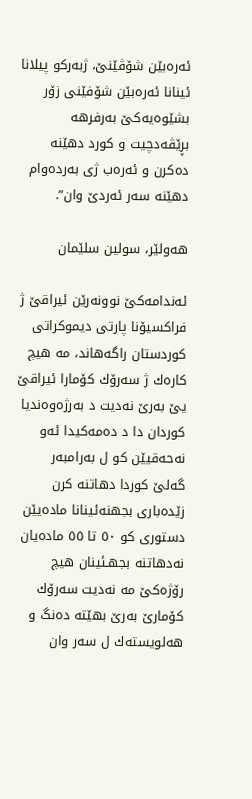ئه‌ره‌بێن شۆڤێنێ، ژبه‌ركو پیلانا ئینانا ئه‌ره‌بێن شۆفێنی زۆر بشێوه‌یه‌كێ به‌رفرهه‌ بڕێڤه‌دچیت و كورد دهێنه‌ ده‌كرن و ئه‌ره‌ب ژی به‌رده‌وام دهێنه‌ سه‌ر ئه‌ردێ وان”.

هه‌ولێر، سولین سلێمان

ئه‌ندامه‌كێ نوونه‌رێن ئیراقێ ژ فراكسیۆنا پارتی دیموكراتی كوردستان راگه‌هاند، مه‌ هیچ كاره‌ك ژ سه‌رۆك كۆمارا ئیراقێ یێ به‌رێ نه‌دیت د به‌رژه‌وه‌ندیا كوردان دا د ده‌مه‌كیدا ئه‌و نه‌حه‌قیێن كو ل به‌رامبه‌ر گه‌لێ كوردا دهاتنه‌ كرن زێده‌باری بجهنه‌ئینانا ماده‌یێن دستوری كو ٥٠ تا ٥٥ ماده‌یان نه‌دهاتنه‌ بجهـئینان هیچ رۆژه‌كێ مه‌ نه‌دیت سه‌رۆك كۆمارێ به‌رێ بهێته‌ ده‌نگ و هه‌لویسته‌ك ل سه‌ر وان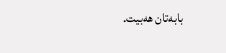بابه‌تان هه‌بیت.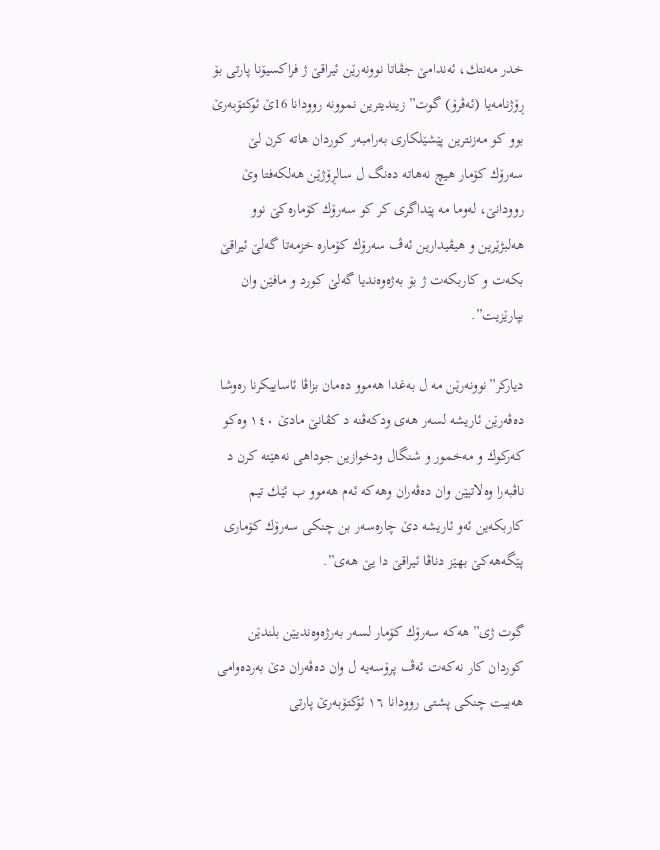خدر مه‌نتك، ئه‌ندامێ جڤاتا نوونه‌رێن ئیراقێ ژ فراكسیۆنا پارتی بۆ ڕۆژنامه‌یا (ئه‌ڤرۆ) گوت” زیندیترین نموونه‌ روودانا 16ێ ئوكتۆبه‌رێ بوو كو مه‌زنترین پێشێلكاری به‌رامبه‌ر كوردان هاته‌ كرن لێ سه‌رۆك كۆمار هیچ نه‌هاته‌ ده‌نگ ل سالڕۆژێن هه‌لكه‌فتا وێ روودانێ، له‌وما مه‌ پێداگری كر كو سه‌رۆك كۆماره‌كێ نوو هه‌لبژێرین و هیڤیدارین ئه‌ڤ سه‌رۆك كۆماره‌ خزمه‌تا گه‌لێ ئیراقێ بكه‌ت و كاربكه‌ت ژ بۆ به‌ژه‌وه‌ندیا گه‌لێ كورد و مافێن وان بپارێزیت”.

دیاركر”نوونه‌رێن مه‌ ل به‌غدا هه‌موو ده‌مان بزاڤا ئاساییكرنا ره‌وشا ده‌ڤه‌رێن ئاریشه‌ لسه‌ر هه‌ی ودكه‌ڤنه‌ د كڤانێ مادێ ١٤٠ وه‌كو كه‌ركوك و مه‌خمور و شنگال ودخوازین جوداهی نه‌هێته‌ كرن د ناڤبه‌را وه‌لاتیێن وان ده‌ڤه‌ران وهه‌كه‌ ئه‌م هه‌موو ب ئێك تیم كاربكه‌ین ئه‌و ئاریشه‌ دێ چاره‌سه‌ر بن چنكی سه‌رۆك كۆماری پێگه‌هه‌كێ بهێز دناڤا ئیراقێ دا یێ هه‌ی”.

گوت ژی”هه‌كه‌ سه‌رۆك كۆمار لسه‌ر به‌رژه‌وه‌ندیێن بلندێن كوردان كار نه‌كه‌ت ئه‌ڤ پرۆسه‌یه‌ ل وان ده‌ڤه‌ران دێ به‌رده‌وامی هه‌بیت چنكی پشتی روودانا ١٦ ئۆكتۆبه‌رێ پارتی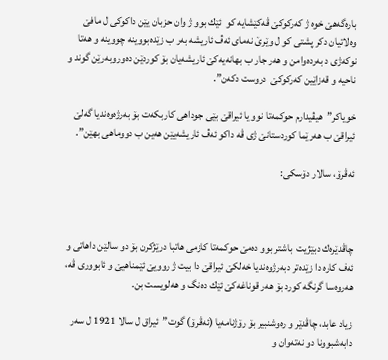باره‌گه‌هێ خوه‌ ژ كه‌ركوكێ ڤه‌كێشایه‌ كو  ئێك بوو ژ وان حزبان یێن داكوكی ل مافێ وه‌لاتیان دكر پشتی كو ل وێرێ نه‌مای ئه‌ڤ ئاریشه‌ به‌ر ب زێده‌بووینه‌ چووینه‌ و هه‌تا نوكه‌ژی د به‌رده‌وامن و هه‌ر جار ب بهانه‌یه‌كێ ئاریشه‌یان بۆ كوردێن ده‌وروبه‌رێن گوند و ناحیه‌ و قه‌زاێین كه‌ركوكێ  دروست دكه‌ن”.

خویاكر”هیڤیدارم حوكمه‌تا نوو یا ئیراقێ بێی جوداهی كاربكه‌ت بۆ به‌رژه‌وه‌ندیا گه‌لێ ئیراقێ ب هه‌رێما كوردستانێ ژی ڤه‌ داكو ئه‌ڤ ئاریشه‌یێن هه‌ین ب دووماهی بهێن”.

ئه‌ڤرۆ، سالار دۆسكی:



چاڤدێره‌ك دبێژیت  باشتر بوو ده‌مێ حوكمه‌تا كازمی هاتبا درێژكرن بۆ دو سالێن داهاتی و ئه‌ف كاره‌ دا زێده‌تر دبه‌رژوه‌ندیا خه‌لكێ ئیراقێ دا بیت ژ روویێ ئێمناهیێ و ئابووری ڤه‌، هه‌روه‌سا گرنگه‌ كورد بۆ هه‌ر قوناغه‌كێ ئێك ده‌نگ و هه‌لویست بن.

زیاد عابد، چاڤدێر و ره‌وشنبیر بۆ رۆژنامه‌یا (ئه‌ڤرۆ) گوت”ئیراق ل سالا 1921 ل سه‌ر دابه‌شبوونا دو نه‌ته‌وان و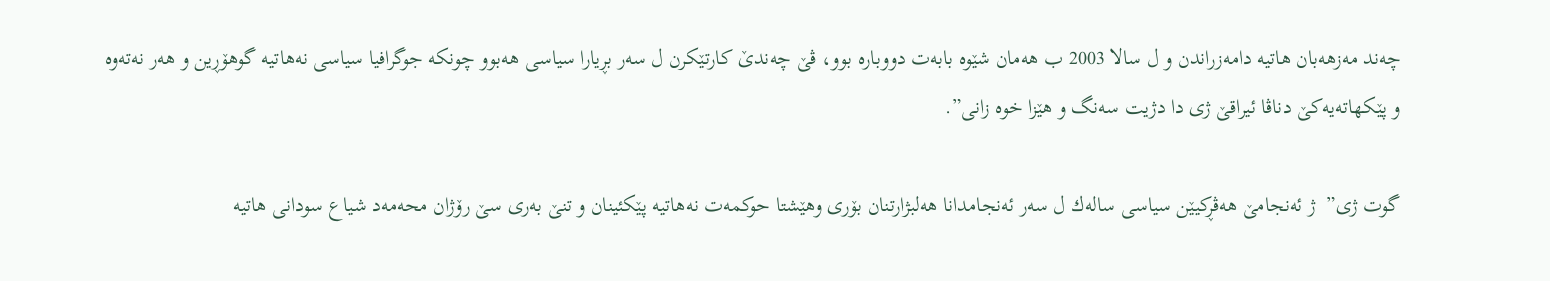چه‌ند مه‌زهه‌بان هاتیه‌ دامه‌زراندن و ل سالا 2003 ب هه‌مان شێوه‌ بابه‌ت دووباره‌ بوو، ڤێ چه‌ندێ كارتێكرن ل سه‌ر بڕیارا سیاسی هه‌بوو چونكه‌ جوگرافیا سیاسی نه‌هاتیه‌ گوهۆڕین و هه‌ر نه‌ته‌وه‌ و پێكهاته‌یه‌كێ دناڤا ئیراقێ ژی دا دژیت سه‌نگ و هێزا خوه‌ زانی”.

گوت ژی”  ژ ئه‌نجامێ هه‌ڤڕكیێن سیاسی ساله‌ك ل سه‌ر ئه‌نجامدانا هه‌لبژارتنان بۆری وهێشتا حوكمه‌ت نه‌هاتیه‌ پێكئینان و تنێ به‌ری سێ رۆژان محه‌مه‌د شیاع سودانی هاتیه‌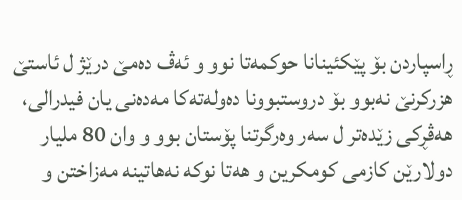ڕاسپاردن بۆ پێكئینانا حوكمه‌تا نوو و ئه‌ڤ ده‌مێ درێژ ل ئاستێ هزركرنێ نه‌بوو بۆ دروستبوونا ده‌وله‌ته‌كا مه‌ده‌نی یان فیدرالی، هه‌ڤڕكی زێده‌تر ل سه‌ر وه‌رگرتنا پۆستان بوو و وان 80 ملیار دولارێن كازمی كومكرین و هه‌تا نوكه‌ نه‌هاتینه‌ مه‌زاختن و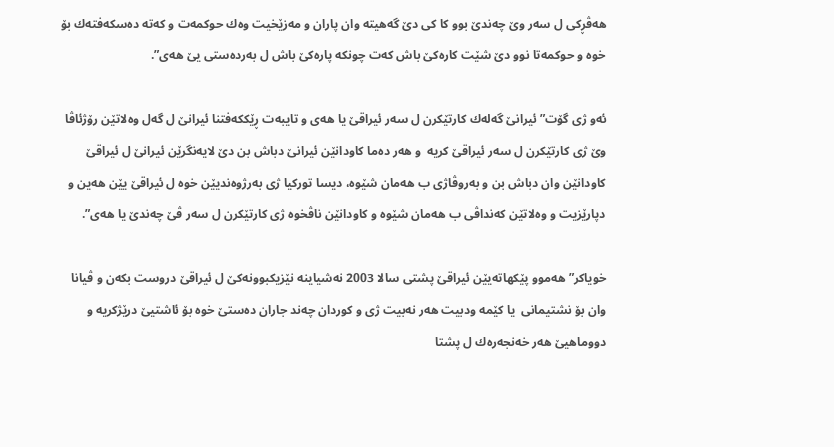هه‌ڤڕكی ل سه‌ر وێ چه‌ندێ بوو كا كی دێ گه‌هیته‌ وان پاران و مه‌زێخیت وه‌ك حوكمه‌ت و كه‌ته‌ ده‌سكه‌فته‌ك بۆ خوه‌ و حوكمه‌تا نوو دێ شێت كاره‌كێ باش كه‌ت چونكه‌ پاره‌كێ باش ل به‌رده‌ستی یێ هه‌ی”.

ئه‌و ژی گۆت” ئیرانێ گه‌له‌ك كارتێكرن ل سه‌ر ئیراقێ یا هه‌ی و تایبه‌ت ڕێككه‌فتنا ئیرانێ ل گه‌ل وه‌لاتێن رۆژئاڤا وێ ژی كارتێكرن ل سه‌ر ئیراقێ كریه‌  و هه‌ر ده‌ما كاودانێن ئیرانێ دباش بن دێ لایه‌نگرێن ئیرانێ ل ئیراقێ  كاودانێن وان دباش بن و به‌روڤاژی ب هه‌مان شێوه‌، دیسا توركیا ژی به‌رژوه‌ندیێن خوه‌ ل ئیراقێ یێن هه‌ین و دپارێزیت و وه‌لاتێن كه‌نداڤی ب هه‌مان شێوه‌ و كاودانێن ناڤخوه‌ ژی كارتێكرن ل سه‌ر ڤێ چه‌ندێ یا هه‌ی”.

خویاكر” هه‌موو پێكهاته‌یێن ئیراقێ پشتی سالا 2003 نه‌شیاینه‌ نێزیكبوونه‌كێ ل ئیراقێ دروست بكه‌ن و ڤیانا وان بۆ نشتیمانی  یا كێمه‌ ودبیت هه‌ر نه‌بیت ژی و كوردان چه‌ند جاران ده‌ستێ خوه‌ بۆ ئاشتیێ درێژكریه‌ و دووماهیێ هه‌ر خه‌نجه‌ره‌ك ل پشتا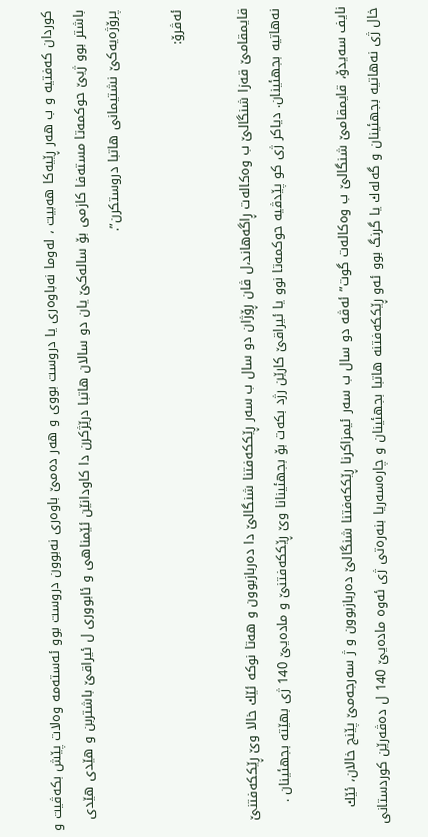كوردان كه‌فتیه‌ و ب هه‌ر ڕێیه‌كا هه‌بیت ، له‌وما نه‌باوه‌ری یا دروست بووی و هه‌ر ده‌مێ باوه‌ری نه‌بوون دروست بوو ئه‌سته‌مه‌ وه‌لات پێش بكه‌ڤیت و باشتر بوو ژیێ حوكمه‌تا مسته‌فا كازمی بۆ ساله‌كێ یان دو سالان هاتبا درێژكرن دا كاودانێن ئێمناهی و ئابووری ل ئیراقێ باشتربن و هێدی هێدی پرۆژه‌یه‌كێ نشتیمانی هاتبا دروستكرن”.

ئه‌ڤرۆ:

قایمقامێ قه‌زا شنگالێ ب وه‌كاله‌ت ڕاگه‌هاند،ل ڤان ڕۆژان دو سال ب سه‌ر ڕێككه‌فتنا شنگالێ دا ده‌ربازبوون و هه‌تا نوكه‌ ئێك خالا وێ ڕێككه‌فتنێ نه‌هاتیه‌ بجهئینان. دیاكر ژی كو پێدڤیه‌ حوكمه‌تا نوو یا ئیراقێ كارێن رژد بكه‌ت بۆ بجهئینانا وێ ڕێككه‌فتنێ و ماده‌یێ 140 ژی بهێته‌ بجهئینان .

نایف سه‌یدۆ، قایمقامێ شنگالێ ب وه‌كاله‌ت گوت” ئه‌ڤه‌ دو سال ب سه‌ر ئیمزاكرنا ڕێككه‌فتنا شنگالێ ده‌ربازبوون و ژ سه‌رجه‌مێ پێنج خالان، ئێك خال ژی نه‌هاتیه‌ بجهئینان و گه‌له‌ك یا گرنگ بوو ئه‌و ڕێككه‌فتنه‌ هاتبا بجهئینان و چاره‌سه‌ریا بنه‌ره‌تی ژی ئه‌وه‌ ماده‌یێ 140 ل ده‌ڤه‌رێن كوردستانی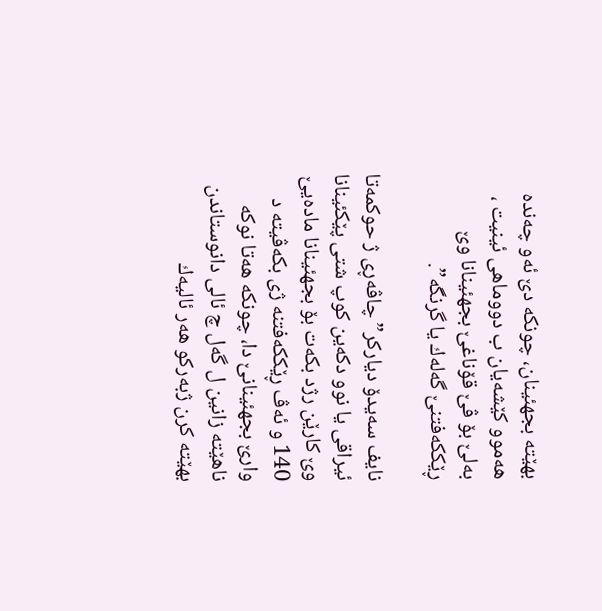بهێته‌ بجهئینان، چونكه‌ دێ ئه‌و چه‌نده‌ هه‌موو كێشه‌یان ب دووماهی ئینیت ، به‌لێ بۆ ڤێ قۆناغێ بجهئینانا وێ ڕێككه‌فتنێ گه‌له‌ك یا گرنگه‌”.

نایف سه‌یدۆ دیاركر” چاڤه‌ڕی ژ حوكمه‌تا ئیراقی یا نوو دكه‌ین كوپ شتی پێكئینانا وێ كارێن رژد بكه‌ت بۆ بجهئینانا ماده‌یێ 140 و ئه‌ڤ ڕێككه‌فتنه‌ ژی بكه‌ڤیته‌ د وارێ بجهئینانێ دا، چونكه‌ هه‌تا نوكه‌ ناهێته‌ زانین ل گه‌ل چ ئالی دانوستاندن بهێته‌ كرن ژبه‌ركو هه‌ر ئالیه‌ك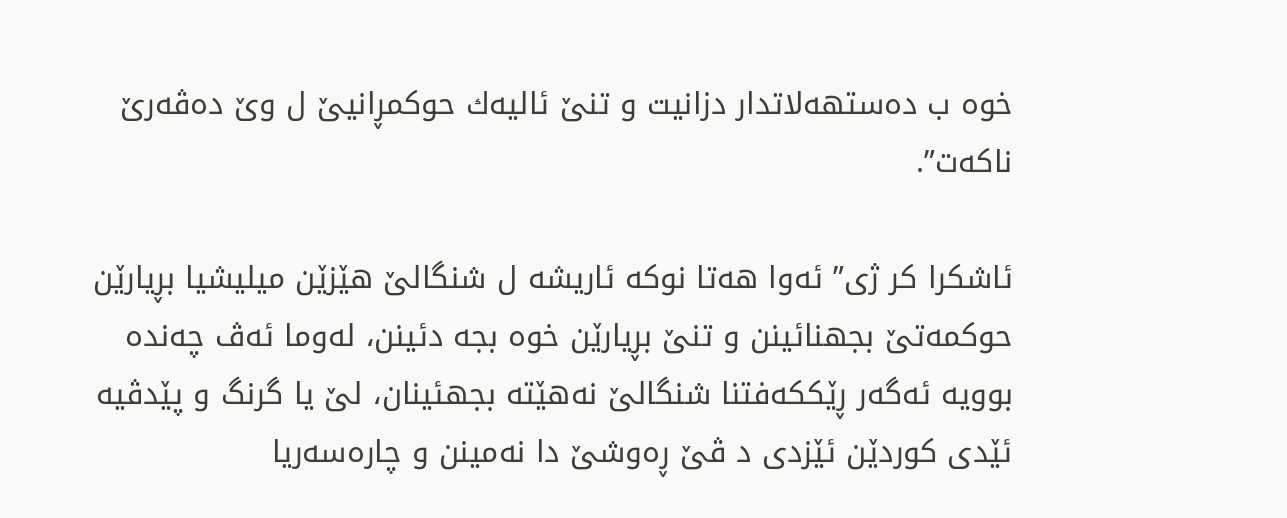خوه‌ ب ده‌ستهه‌لاتدار دزانیت و تنێ ئالیه‌ك حوكمڕانیێ ل وێ ده‌ڤه‌رێ ناكه‌ت”.

ئاشكرا كر ژی” ئه‌وا هه‌تا نوكه‌ ئاریشه‌ ل شنگالێ هێزێن میلیشیا بڕیارێن حوكمه‌تێ بجهنائینن و تنێ بڕیارێن خوه‌ بجه دئینن، له‌وما ئه‌ڤ چه‌نده‌ بوویه‌ ئه‌گه‌ر ڕێككه‌فتنا شنگالێ نه‌هێته‌ بجهئینان، لێ یا گرنگ و پێدڤیه‌ ئێدی كوردێن ئێزدی د ڤێ ڕه‌وشێ دا نه‌مینن و چاره‌سه‌ریا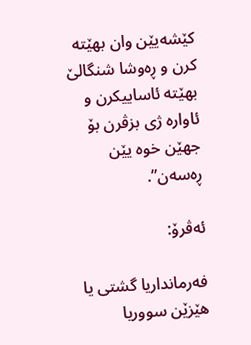كێشه‌یێن وان بهێته‌ كرن و ڕه‌وشا شنگالێ بهێته‌ ئاساییكرن و ئاواره‌ ژی بزڤرن بۆ جهێن خوه‌ یێن ڕه‌سه‌ن”.

ئه‌ڤرۆ:

فه‌رمانداریا گشتی یا هێزێن سووریا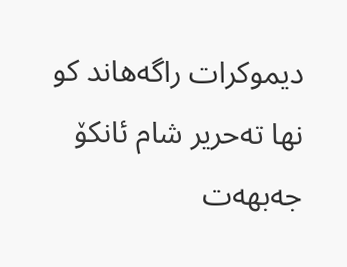دیموكرات راگه‌هاند كو نها ته‌حریر شام ئانكۆ جه‌بهه‌ت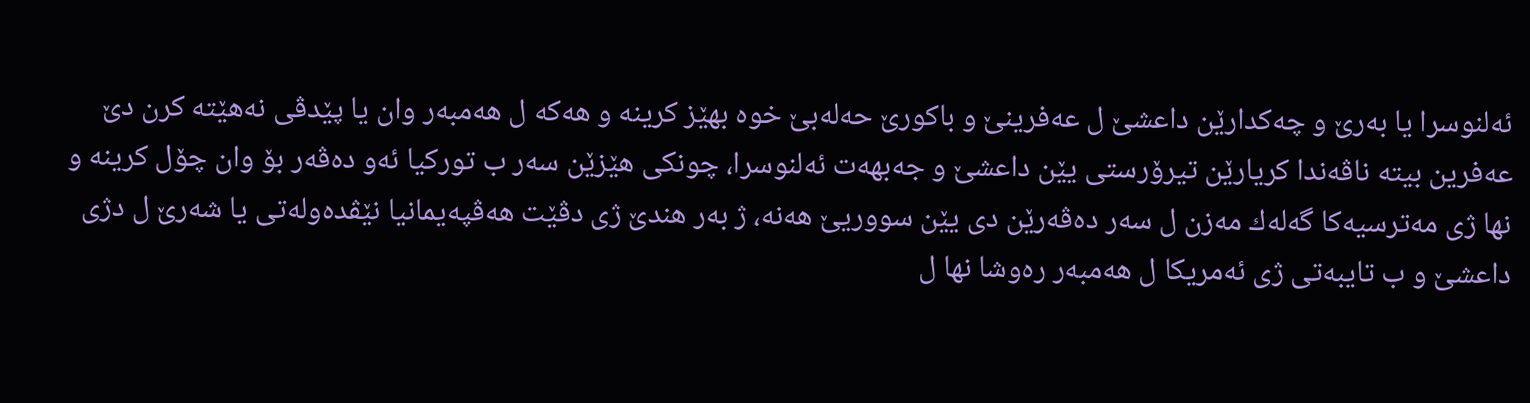ئه‌لنوسرا یا به‌رێ‌ و چه‌كدارێن داعشێ ل عه‌فرینێ و باكورێ حه‌له‌بێ خوه‌ بهێز كرینه‌ و هه‌كه‌ ل هه‌مبه‌ر وان یا پێدڤی نه‌هێته‌ كرن دێ عه‌فرین بیته‌ ناڤه‌ندا كریارێن تیرۆرستی یێن داعشێ و جه‌بهه‌ت ئه‌لنوسرا، چونكی هێزێن سه‌ر ب توركیا ئه‌و ده‌ڤه‌ر بۆ وان چۆل كرینه‌ و نها ژی مه‌ترسیه‌كا گه‌له‌ك مه‌زن ل سه‌ر ده‌ڤه‌رێن دی یێن سووریێ هه‌نه‌، ژ به‌ر هندێ ژی دڤێت هه‌ڤپه‌یمانیا نێڤده‌وله‌تی یا شه‌رێ ل دژی داعشێ و ب تایبه‌تی ژی ئه‌مریكا ل هه‌مبه‌ر ره‌وشا نها ل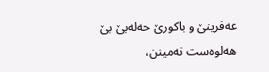عه‌فرینێ و باكورێ حه‌له‌بێ بێ هه‌لوه‌ست نه‌مینن،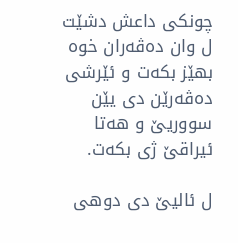چونكی داعش دشێت ل وان ده‌ڤه‌ران خوه‌ بهێز بكه‌ت و ئێرشی ده‌ڤه‌رێن دی یێن سووریێ و هه‌تا ئیراقێ ژی بكه‌ت.

ل ئالیێ دی دوهی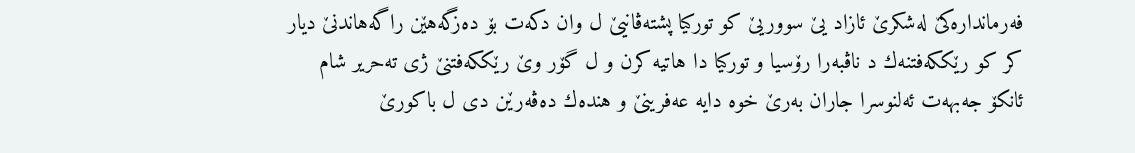فه‌رمانداره‌كێ له‌شكرێ ئازاد یێ سووریێ كو توركیا پشته‌ڤانیێ ل وان دكه‌ت بۆ ده‌زگه‌هێن راگه‌هاندنێ دیار كر كو رێككه‌فتنه‌ك د ناڤبه‌را رۆسیا و توركیا دا هاتیه‌ كرن و ل گۆر وێ رێككه‌فتنێ ژی ‌ته‌حریر شام ئانكۆ جه‌بهه‌ت ئه‌لنوسرا جاران به‌رێ خوه‌ دایه‌ عه‌فرینێ و هنده‌ك ده‌ڤه‌رێن دی ل باكورێ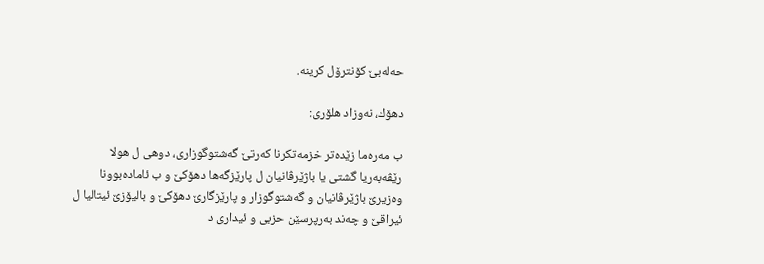حه‌له‌بێ كۆنترۆل كرینه‌.

دهۆك، نه‌وزاد هلۆری:

ب مه‌ره‌ما زێده‌تر خزمه‌تكرنا كه‌رتێ گه‌شتوگوزاری، دوهی ل هولا رێڤه‌به‌ریا گشتی یا باژێرڤانیان ل پارێزگه‌ها دهۆكێ و ب ئاماده‌بوونا وه‌زیرێ باژێرڤانیان و گه‌شتوگوزار و پارێزگارێ دهۆكێ و بالیۆزێ ئیتالیا ل ئیراقێ و چه‌ند به‌رپرسێن حزبی و ئیداری د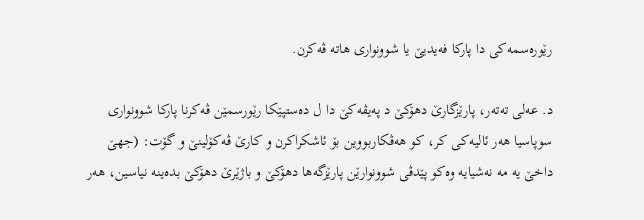رێوره‌سمه‌كی دا پاركا فه‌یدیێ یا شوونواری هاته‌ ڤه‌كرن.

د. عه‌لی ته‌ته‌ر، پارێزگارێ دهۆكێ د په‌یڤه‌كێ دا ل ده‌ستپێكا رێورسمێن ڤه‌كرنا پاركا شوونواری سوپاسیا هه‌ر ئالیه‌كی كر، كو هه‌ڤكاربووین بۆ ئاشكراكرن و كارێ ڤه‌كۆلینێ و گۆت: (جهێ داخێ یه‌ مه‌ نه‌شیایه‌ وه‌كو پێدڤی شوونوارێن پارێزگه‌ها دهۆكێ و باژێرێ دهۆكێ بده‌ینه‌ نیاسین، هه‌ر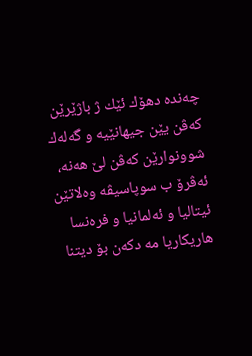چه‌نده‌ دهۆك ئێك ژ باژێرێن كه‌ڤن یێن جیهانێیه‌ و گه‌له‌ك شوونوارێن كه‌ڤن لێ هه‌نه‌، ئه‌ڤرۆ ب سوپاسیڤه‌ وه‌لاتێن ئیتالیا و ئه‌لمانیا و فره‌نسا هاریكاریا مه‌ دكه‌ن بۆ دیتنا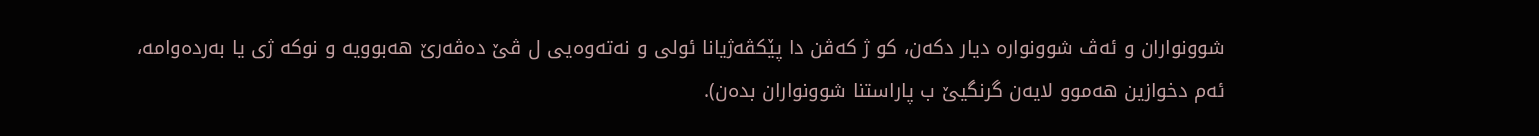شوونواران و ئه‌ڤ شوونواره‌ دیار دكه‌ن، كو ژ كه‌ڤن دا پێكڤه‌ژیانا ئولی و نه‌ته‌وه‌یی ل ڤێ ده‌ڤه‌رێ هه‌بوویه‌ و نوكه‌ ژی یا به‌رده‌وامه‌، ئه‌م دخوازین هه‌موو لایه‌ن گرنگیێ ب پاراستنا شوونواران بده‌ن).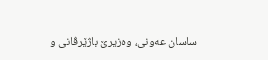ساسان عه‌ونی، وه‌زیرێ باژێرڤانی و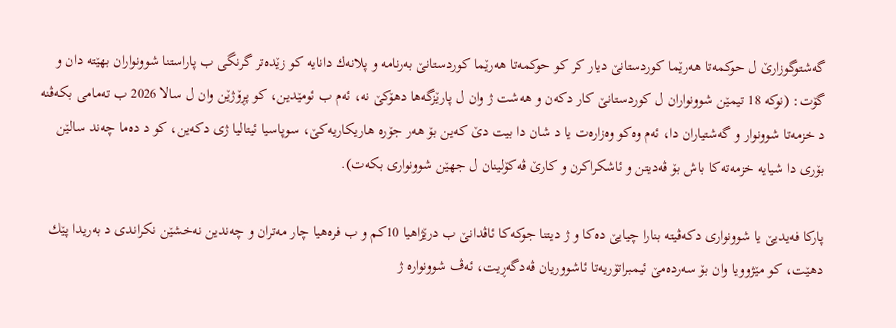گه‌شتوگوزارێ‌ ل حوكمه‌تا هه‌رێما كوردستانێ دیار كر كو حوكمه‌تا هه‌رێما كوردستانێ به‌رنامه‌ و پلانه‌ك دانایه‌ كو زێده‌تر گرنگی ب پاراستنا شوونواران بهێته‌ دان و گۆت: (نوكه‌ 18 تیمێن شوونواران ل كوردستانێ كار دكه‌ن و هه‌شت ژ وان ل پارێزگه‌ها دهۆكێ نه‌، ئه‌م ب ئومێدین، كو پڕۆژێن وان ل سالا 2026 ب ته‌مامی بكه‌ڤنه‌ د خزمه‌تا شوونوار و گه‌شتیاران دا، ئه‌م وه‌كو وه‌زاره‌ت یا د شان دا بیت دێ‌ كه‌ین بۆ هه‌ر جۆره‌ هاریكاریه‌كێ، سوپاسیا ئیتالیا ژی دكه‌ین، كو د ده‌ما چه‌ند سالێن بۆری دا شیایه‌ خزمه‌ته‌كا باش بۆ ڤه‌دیتن و ئاشكراكرن و كارێ ڤه‌كۆلینان ل جهێن شوونواری بكه‌ت).

پاركا فه‌یدیێ یا شوونواری دكه‌ڤیته‌ بنارا چیایێ ده‌كا و ژ دیتنا جوكه‌كا ئاڤدانێ ب درێژاهیا 10كم و ب فره‌هیا چار مه‌تران و چه‌ندین نه‌خشێن نكراندی د به‌ریدا پێك دهێت، كو مێژوویا وان بۆ سه‌رده‌مێ ئیمبراتۆریه‌تا ئاشووریان ڤه‌دگه‌ڕیت، ئه‌ڤ شوونواره‌ ژ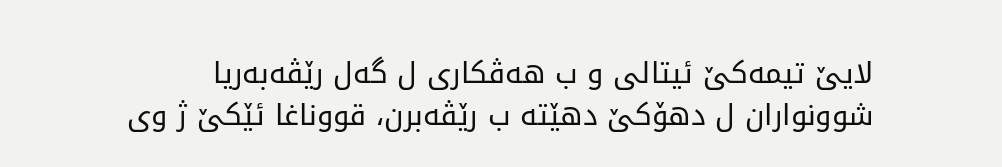لایێ تیمه‌كێ ئیتالی و ب هه‌ڤكاری ل گه‌ل رێڤه‌به‌ریا شوونواران ل دهۆكێ دهێته‌ ب رێڤه‌برن، قووناغا ئێكێ ژ وی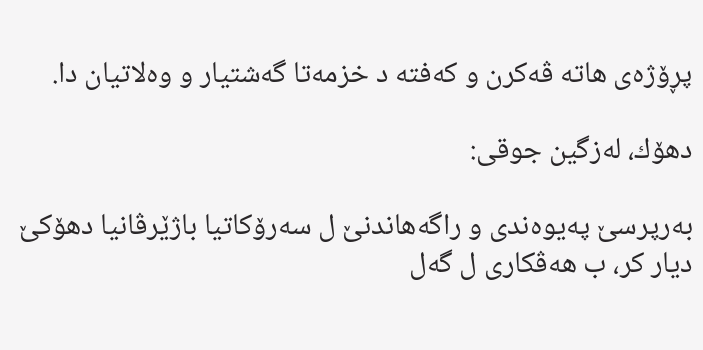پڕۆژه‌ی هاته‌ ڤه‌كرن و كه‌فته‌ د خزمه‌تا گه‌شتیار و وه‌لاتیان دا.

دهۆك، له‌زگین جوقی:

به‌رپرسێ‌ په‌یوه‌ندی و راگه‌هاندنێ‌ ل سه‌رۆكاتیا باژێرڤانیا دهۆكێ‌ دیار كر، ب هه‌ڤكاری ل گه‌ل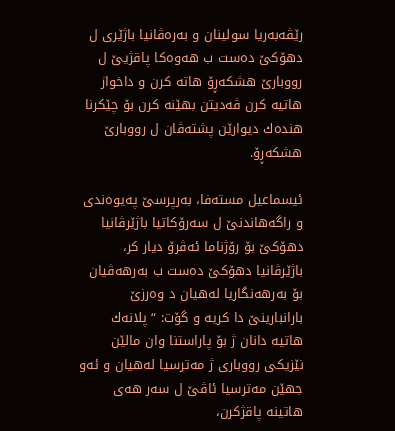رێڤه‌به‌ریا سولینان و به‌ره‌ڤانیا باژێری ل دهۆكێ‌ ده‌ست ب هه‌وه‌كا پاقژیێ‌ ل رووبارێ‌ هشكه‌ڕۆ هاته‌ كرن و داخواز هاتیه‌ كرن ڤه‌دیتن بهێنه‌ كرن بۆ چێكرنا هنده‌ك دیوارێن پشته‌ڤان ل رووبارێ‌ هشكه‌ڕۆ.

ئیسماعیل مسته‌فا، به‌رپرسێ‌ په‌یوه‌ندی و راگه‌هاندنێ‌ ل سه‌رۆكاتیا باژێرڤانیا دهۆكێ‌ بۆ رۆژناما ئه‌ڤرۆ دیار كر، باژێرڤانیا دهۆكێ‌ ده‌ست ب به‌رهه‌ڤیان بۆ به‌رهه‌نگاریا له‌هیان د وه‌رزێ‌ بارانبارینێ‌ دا كریه‌ و گۆت: “پلانه‌ك هاتیه‌ دانان ژ بۆ پاراستنا وان مالێن نێزیكی رووباری ژ مه‌ترسیا له‌هیان و ئه‌و جهێن مه‌ترسیا ئاڤێ‌ ل سه‌ر هه‌ی هاتینه‌ پاقژكرن،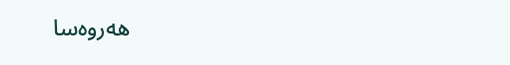هه‌روه‌سا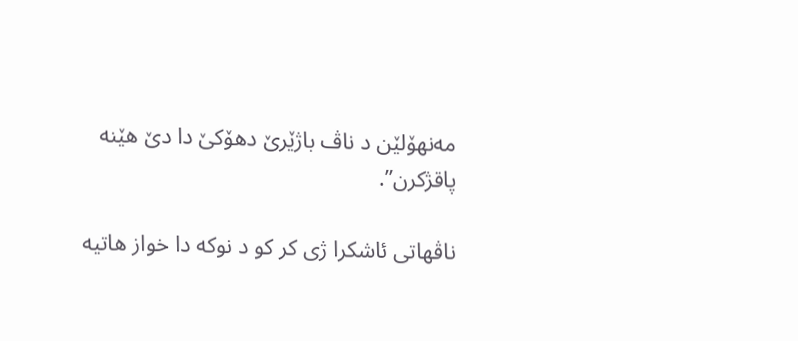مه‌نهۆلێن د ناڤ باژێرێ‌ دهۆكێ‌ دا دێ‌ هێنه‌ پاقژكرن”.

ناڤهاتی ئاشكرا ژی كر كو د نوكه‌ دا خواز هاتیه‌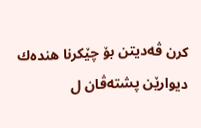كرن ڤه‌دیتن بۆ چێكرنا هنده‌ك دیوارێن پشته‌ڤان ل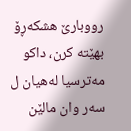رووبارێ‌ هشكه‌ڕۆ بهێته‌ كرن، داكو مه‌ترسیا له‌هیان ل سه‌ر وان مالێن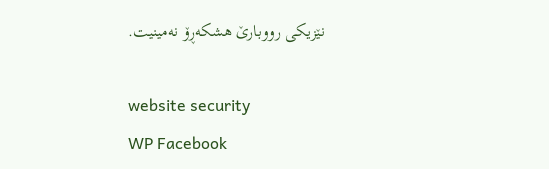نێزیكی رووبارێ‌ هشكه‌ڕۆ نه‌مینیت.

website security
WP Facebook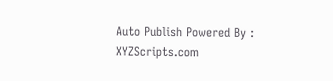Auto Publish Powered By : XYZScripts.com